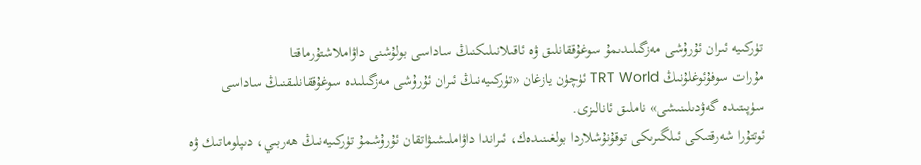تۈركىيە ئىران ئۇرۇشى مەزگىلىدىمۇ سوغۇققانلىق ۋە ئاقىلانىلىكنىڭ ساداسى بولۇشنى داۋاملاشتۇرماقتا
مۇرات سوفۇئوغلۇنىڭ TRT World ئۈچۈن يازغان «تۈركىيەنىڭ ئىران ئۇرۇشى مەزگىلىدە سوغۇققانلىقنىڭ ساداسى سۈپىتىدە گەۋدىلىنىشى» ناملىق ئانالىزى.
ئوتتۇرا شەرقتىكى ئىلگىرىكى توقۇنۇشلاردا بولغىنىدەك، ئىراندا داۋاملىشىۋاتقان ئۇرۇشمۇ تۈركىيەنىڭ ھەربىي، دىپلوماتىك ۋە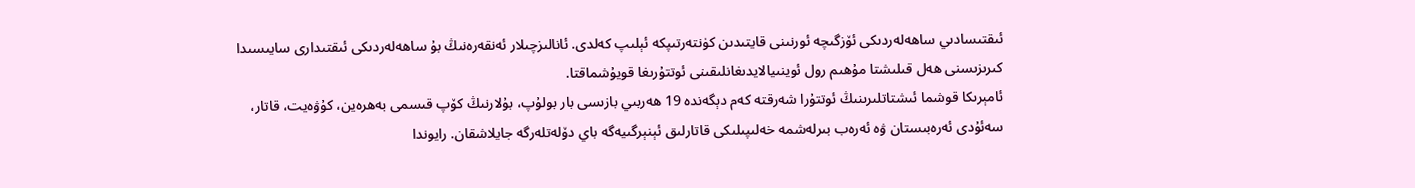ئىقتىسادىي ساھەلەردىكى ئۆزگىچە ئورنىنى قايتىدىن كۈنتەرتىپكە ئېلىپ كەلدى. ئانالىزچىلار ئەنقەرەنىڭ بۇ ساھەلەردىكى ئىقتىدارى سايىسىدا كىرىزىسنى ھەل قىلىشتا مۇھىم رول ئوينىيالايدىغانلىقىنى ئوتتۇرىغا قويۇشماقتا.
ئامېرىكا قوشما ئىشتاتلىرىنىڭ ئوتتۇرا شەرقتە كەم دېگەندە 19 ھەربىي بازىسى بار بولۇپ، بۇلارنىڭ كۆپ قىسمى بەھرەين، كۇۋەيت، قاتار، سەئۇدى ئەرەبىستان ۋە ئەرەب بىرلەشمە خەلىپىلىكى قاتارلىق ئېنېرگىيەگە باي دۆلەتلەرگە جايلاشقان. رايوندا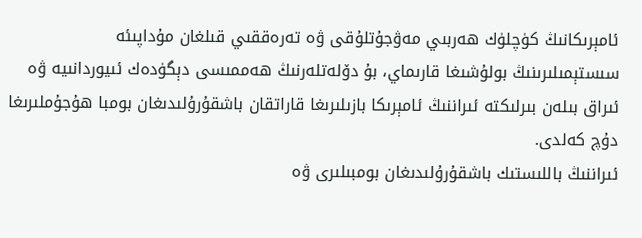ئامېرىكانىڭ كۈچلۈك ھەربىي مەۋجۇتلۇقى ۋە تەرەققىي قىلغان مۇداپىئە سىستېمىلىرىنىڭ بولۇشىغا قارىماي، بۇ دۆلەتلەرنىڭ ھەممىسى دېگۈدەك ئىيوردانىيە ۋە ئىراق بىلەن بىرلىكتە ئىراننىڭ ئامېرىكا بازىلىرىغا قاراتقان باشقۇرۇلىدىغان بومبا ھۇجۇملىرىغا دۇچ كەلدى.
ئىراننىڭ باللىستىك باشقۇرۇلىدىغان بومبىلىرى ۋە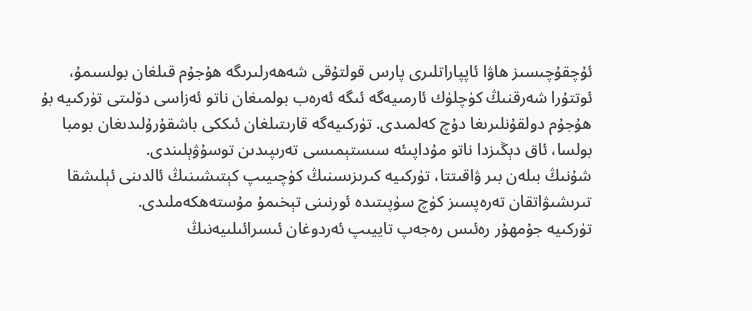ئۇچقۇچىسىز ھاۋا ئاپپاراتلىرى پارس قولتۇقى شەھەرلىرىگە ھۇجۇم قىلغان بولسىمۇ، ئوتتۇرا شەرقنىڭ كۈچلۈك ئارمىيەگە ئىگە ئەرەب بولمىغان ناتو ئەزاسى دۆلىتى تۈركىيە بۇ ھۇجۇم دولقۇنلىرىغا دۇچ كەلمىدى. تۈركىيەگە قارىتىلغان ئىككى باشقۇرۇلىدىغان بومبا بولسا، ئاق دېڭىزدا ناتو مۇداپىئە سىستېمىسى تەرىپىدىن توسۇۋېلىندى.
شۇنىڭ بىلەن بىر ۋاقىتتا، تۈركىيە كىرىزىسنىڭ كۈچىيىپ كېتىشىنىڭ ئالدىنى ئېلىشقا تىرىشىۋاتقان تەرەپسىز كۈچ سۈپىتىدە ئورنىنى تېخىمۇ مۇستەھكەملىدى.
تۈركىيە جۇمھۇر رەئىس رەجەپ تاييىپ ئەردوغان ئىسرائىلىيەنىڭ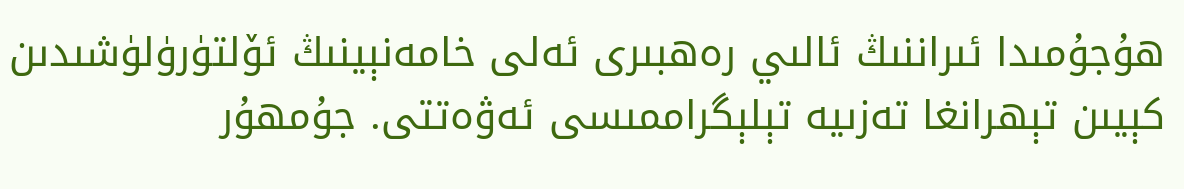ھۇجۇمىدا ئىراننىڭ ئالىي رەھبىرى ئەلى خامەنېينىڭ ئۆلتۈرۈلۈشىدىن كېيىن تېھرانغا تەزىيە تېلېگراممىسى ئەۋەتتى. جۇمھۇر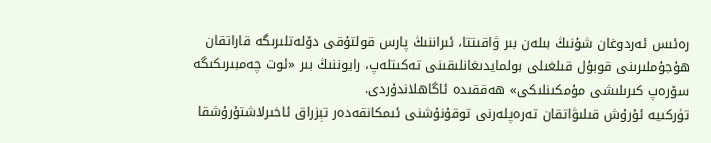رەئىس ئەردوغان شۇنىڭ بىلەن بىر ۋاقىتتا، ئىراننىڭ پارس قولتۇقى دۆلەتلىرىگە قاراتقان ھۇجۇملىرىنى قوبۇل قىلغىلى بولمايدىغانلىقىنى تەكىتلەپ، رايوننىڭ بىر «ئوت چەمبىرىكىگە سۆرەپ كىرىلىشى مۇمكىنلىكى» ھەققىدە ئاگاھلاندۇردى.
تۈركىيە ئۇرۇش قىلىۋاتقان تەرەپلەرنى توقۇنۇشنى ئىمكانقەدەر تېزراق ئاخىرلاشتۇرۇشقا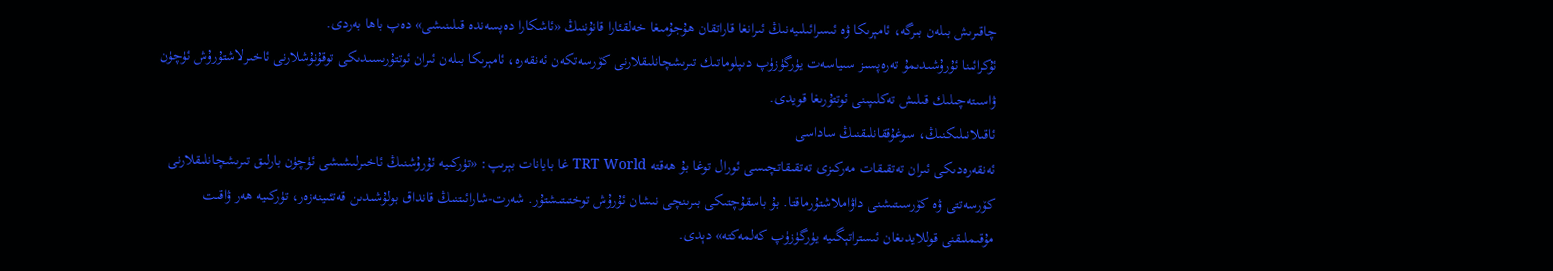چاقىرىش بىلەن بىرگە، ئامېرىكا ۋە ئىسرائىلىيەنىڭ ئىرانغا قاراتقان ھۇجۇمىغا خەلقئارا قانۇننىڭ «ئاشكارا دەپسەندە قىلىنىشى» دەپ باھا بەردى.
ئۇكرائىنا ئۇرۇشىدىمۇ تەرەپسىز سىياسەت يۈرگۈزۈپ دىپلوماتىك تىرىشچانلىقلارنى كۆرسەتكەن ئەنقەرە، ئامېرىكا بىلەن ئىران ئوتتۇرىسىدىكى توقۇنۇشلارنى ئاخىرلاشتۇرۇش ئۈچۈن ۋاسىتەچىلىك قىلىش تەكلىپىنى ئوتتۇرىغا قويدى.
ئاقىلانىلىكنىڭ، سوغۇققانلىقنىڭ ساداسى
ئەنقەرەدىكى ئىران تەتقىقات مەركىزى تەتقىقاتچىسى ئورال توغا بۇ ھەقتە TRT World غا بايانات بېرىپ: «تۈركىيە ئۇرۇشنىڭ ئاخىرلىشىشى ئۈچۈن بارلىق تىرىشچانلىقلارنى كۆرسەتتى ۋە كۆرسىتىشنى داۋاملاشتۇرماقتا. بۇ باسقۇچتىكى بىرىنچى نىشان ئۇرۇش توختىتىشتۇر. شەرت-شارائىتنىڭ قانداق بولۇشىدىن قەتئىينەزەر، تۈركىيە ھەر ۋاقىت مۇقىملىقنى قوللايدىغان ئىستراتېگىيە يۈرگۈزۈپ كەلمەكتە» دېدى.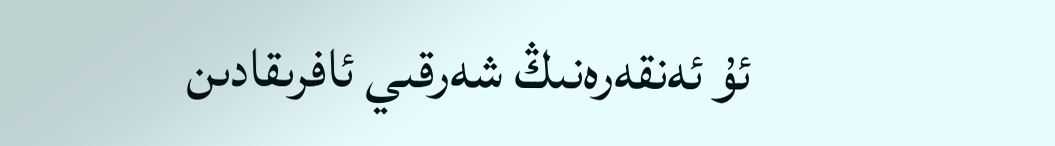ئۇ ئەنقەرەنىڭ شەرقىي ئافرىقادىن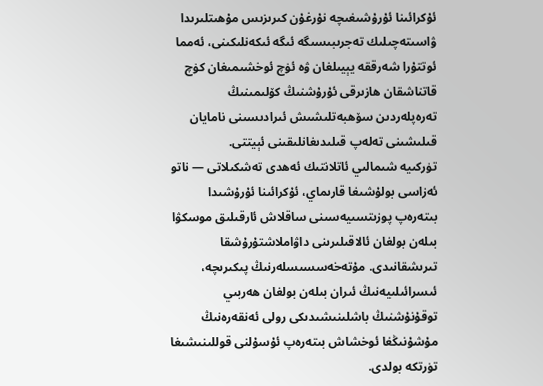ئۇكرائىنا ئۇرۇشىغىچە نۇرغۇن كىرىزىس مۇھىتلىرىدا ۋاسىتەچىلىك تەجرىبىسىگە ئىگە ئىكەنلىكىنى، ئەمما ئوتتۇرا شەرققە يېيىلغان ۋە ئۈچ ئوخشىمىغان كۈچ قاتناشقان ھازىرقى ئۇرۇشنىڭ كۆلىمىنىڭ تەرەپلەردىن سۆھبەتلىشىش ئىرادىسىنى نامايان قىلىشىنى تەلەپ قىلىدىغانلىقىنى ئېيتتى.
تۈركىيە شىمالىي ئاتلانتىك ئەھدى تەشكىلاتى — ناتو ئەزاسى بولۇشىغا قارىماي، ئۇكرائىنا ئۇرۇشىدا بىتەرەپ پوزىتسىيەسىنى ساقلاش ئارقىلىق موسكۋا بىلەن بولغان ئالاقىلىرىنى داۋاملاشتۇرۇشقا تىرىشقانىدى. مۇتەخەسسىسلەرنىڭ پىكىرىچە، ئىسرائىلىيەنىڭ ئىران بىلەن بولغان ھەربىي توقۇنۇشنىڭ باشلىنىشىدىكى رولى ئەنقەرەنىڭ مۇشۇنىڭغا ئوخشاش بىتەرەپ ئۇسۇلنى قوللىنىشىغا تۈرتكە بولدى.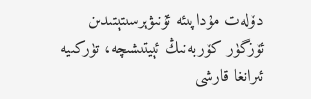دۆلەت مۇداپىئە ئۇنىۋېرسىتېتىدىن ئۆزگۈر كۆربەنىڭ ئېيتىشىچە، تۈركىيە ئىرانغا قارشى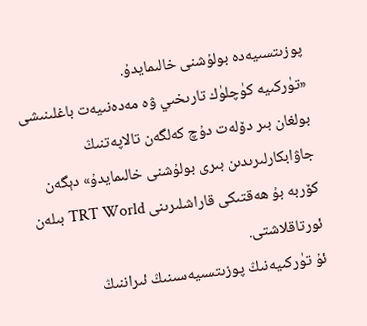پوزىتسىيەدە بولۇشنى خالىمايدۇ.
«تۈركىيە كۈچلۈك تارىخىي ۋە مەدەنىيەت باغلىنىشى بولغان بىر دۆلەت دۇچ كەلگەن تالاپەتنىڭ جاۋابكارلىرىدىن بىرى بولۇشنى خالىمايدۇ» دېگەن كۆربە بۇ ھەقتىكى قاراشلىرىنى TRT World بىلەن ئورتاقلاشتى.
ئۇ تۈركىيەنىڭ پوزىتسىيەسىنىڭ ئىراننىڭ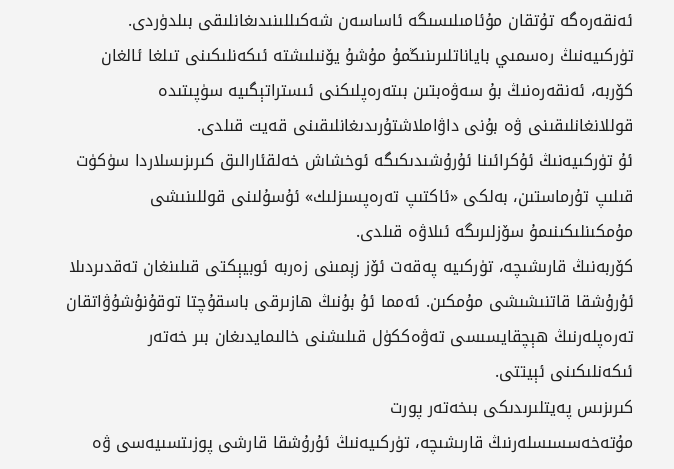ئەنقەرەگە تۇتقان مۇئامىلىسىگە ئاساسەن شەكىللىنىدىغانلىقى بىلدۈردى.
تۈركىيەنىڭ رەسمىي باياناتلىرىنىڭمۇ مۇشۇ يۆنىلىشتە ئىكەنلىكىنى تىلغا ئالغان كۆربە، ئەنقەرەنىڭ بۇ سەۋەبتىن بىتەرەپلىكنى ئىستراتېگىيە سۈپىتىدە قوللانغانلىقىنى ۋە بۇنى داۋاملاشتۇرىدىغانلىقىنى قەيت قىلدى.
ئۇ تۈركىيەنىڭ ئۇكرائىنا ئۇرۇشىدىكىگە ئوخشاش خەلقئارالىق كىرىزىسلاردا سۈكۈت قىلىپ تۇرماستىن، بەلكى «ئاكتىپ تەرەپسىزلىك» ئۇسۇلىنى قوللىنىشى مۇمكىنلىكىنىمۇ سۆزلىرىگە ئىلاۋە قىلدى.
كۆربەنىڭ قارىشىچە، تۈركىيە پەقەت ئۆز زېمىنى زەربە ئوبيېكتى قىلىنغان تەقدىردىلا ئۇرۇشقا قاتنىشىشى مۇمكىن. ئەمما ئۇ بۇنىڭ ھازىرقى باسقۇچتا توقۇنۇشۇۋاتقان تەرەپلەرنىڭ ھېچقايسىسى تەۋەككۈل قىلىشنى خالىمايدىغان بىر خەتەر ئىكەنلىكىنى ئېيتتى.
كىرىزىس پەيتلىرىدىكى بىخەتەر پورت
مۇتەخەسسىسلەرنىڭ قارىشىچە، تۈركىيەنىڭ ئۇرۇشقا قارشى پوزىتسىيەسى ۋە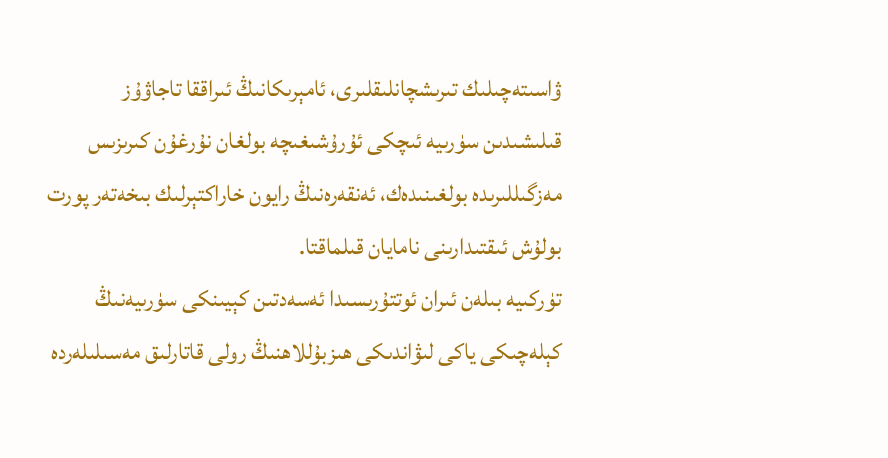ۋاسىتەچىلىك تىرىشچانلىقلىرى، ئامېرىكانىڭ ئىراققا تاجاۋۇز قىلىشىدىن سۈرىيە ئىچكى ئۇرۇشىغىچە بولغان نۇرغۇن كىرىزىس مەزگىللىرىدە بولغىنىدەك، ئەنقەرەنىڭ رايون خاراكتېرلىك بىخەتەر پورت بولۇش ئىقتىدارىنى نامايان قىلماقتا.
تۈركىيە بىلەن ئىران ئوتتۇرىسىدا ئەسەدتىن كېيىنكى سۈرىيەنىڭ كېلەچىكى ياكى لىۋاندىكى ھىزبۇللاھنىڭ رولى قاتارلىق مەسىلىلەردە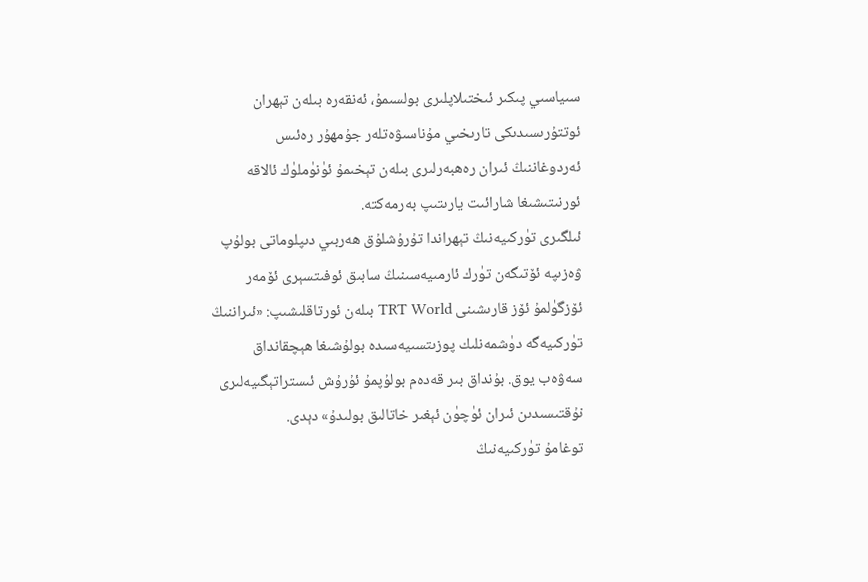سىياسىي پىكىر ئىختىلاپلىرى بولسىمۇ، ئەنقەرە بىلەن تېھران ئوتتۇرىسىدىكى تارىخىي مۇناسىۋەتلەر جۇمھۇر رەئىس ئەردوغاننىڭ ئىران رەھبەرلىرى بىلەن تېخىمۇ ئۈنۈملۈك ئالاقە ئورنىتىشىغا شارائىت يارىتىپ بەرمەكتە.
ئىلگىرى تۈركىيەنىڭ تېھراندا تۇرۇشلۇق ھەربىي دىپلوماتى بولۇپ ۋەزىپە ئۆتىگەن تۈرك ئارمىيەسىنىڭ سابىق ئوفىتسېرى ئۆمەر ئۆزگۈلمۇ ئۆز قارىشىنى TRT World بىلەن ئورتاقلىشىپ: «ئىراننىڭ تۈركىيەگە دۈشمەنلىك پوزىتسىيەسىدە بولۇشىغا ھېچقانداق سەۋەب يوق. بۇنداق بىر قەدەم بولۇپمۇ ئۇرۇش ئىستراتېگىيەلىرى نۇقتىسىدىن ئىران ئۈچۈن ئېغىر خاتالىق بولىدۇ» دېدى.
توغامۇ تۈركىيەنىڭ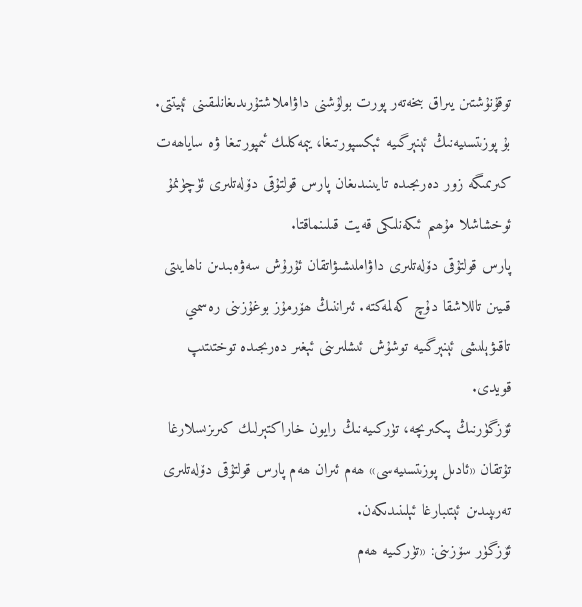توقۇنۇشتىن يىراق بىخەتەر پورت بولۇشنى داۋاملاشتۇرىدىغانلىقىنى ئېيتتى.
بۇ پوزىتسىيەنىڭ ئېنېرگىيە ئېكسپورتىغا، يېمەكلىك ئىمپورتىغا ۋە ساياھەت كىرىمىگە زور دەرىجىدە تايىنىدىغان پارس قولتۇقى دۆلەتلىرى ئۈچۈنمۇ ئوخشاشلا مۇھىم ئىكەنلىكى قەيت قىلىنماقتا.
پارس قولتۇقى دۆلەتلىرى داۋاملىشىۋاتقان ئۇرۇش سەۋەبىدىن ناھايىتى قىيىن تاللاشقا دۇچ كەلمەكتە. ئىراننىڭ ھۆرمۇز بوغۇزىنى رەسمىي تاقىۋېلىشى ئېنېرگىيە توشۇش ئىشلىرىنى ئېغىر دەرىجىدە توختىتىپ قويدى.
ئۆزگۈرنىڭ پىكىرىچە، تۈركىيەنىڭ رايون خاراكتېرلىك كىرىزىسلارغا تۇتقان «ئادىل پوزىتسىيەسى» ھەم ئىران ھەم پارس قولتۇقى دۆلەتلىرى تەرىپىدىن ئېتىبارغا ئېلىنىدىكەن.
ئۆزگۈر سۆزىنى: «تۈركىيە ھەم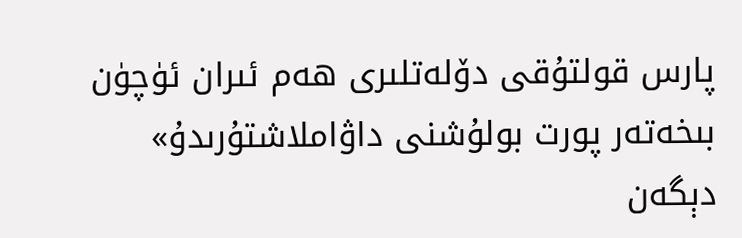پارس قولتۇقى دۆلەتلىرى ھەم ئىران ئۈچۈن بىخەتەر پورت بولۇشنى داۋاملاشتۇرىدۇ» دېگەن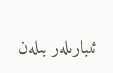ئىبارىلەر بىلەن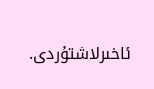ئاخىرلاشتۇردى.